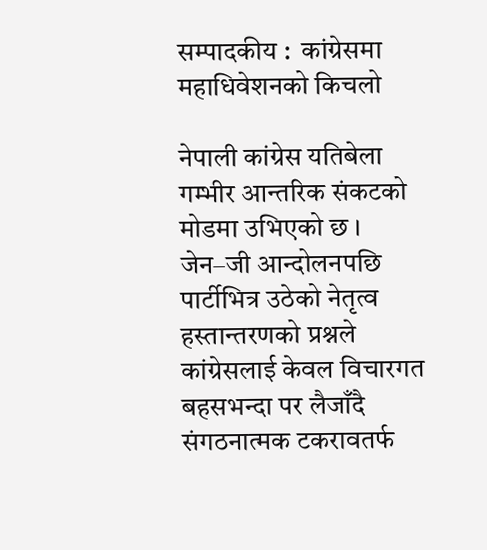सम्पादकीय :  कांग्रेसमा महाधिवेशनको किचलो

नेपाली कांग्रेस यतिबेला गम्भीर आन्तरिक संकटको मोडमा उभिएको छ । जेन–जी आन्दोलनपछि पार्टीभित्र उठेको नेतृत्व हस्तान्तरणको प्रश्नले कांग्रेसलाई केवल विचारगत बहसभन्दा पर लैजाँदै संगठनात्मक टकरावतर्फ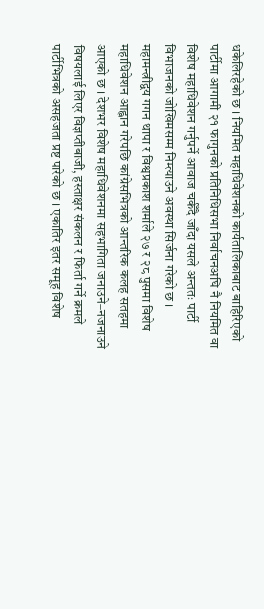धकेलिरहेको छ । नियमित महाधिवेशनको कार्यतालिकाबाट बाहिरिएको पार्टीमा आगामी २१ फागुनको प्रतिनिधिसभा निर्वाचनअघि नै नियमित वा विशेष महाधिवेशन गर्नुपर्ने आवाज चर्कँदै जाँदा यसले अन्ततः पार्टी विभाजनको जोखिमसम्म निम्त्याउने अवस्था सिर्जना गरेको छ । महामन्त्रीद्वय गगन थापा र विश्वप्रकाश शर्माले २७ र २८ पुसमा विशेष महाधिवेशन आह्वान गरेपछि कांग्रेसभित्रको आन्तरिक कलह सतहमा आएको छ । देशभर विशेष महाधिवेशनमा सहभागिता जनाउने–नजनाउने विषयलाई लिएर विज्ञप्तीबाजी, हस्ताक्षर संकलन र फिर्ता गर्ने क्रमले पार्टीभित्रको असहजता प्रष्ट पारेको छ । एकातिर इतर समूह विशेष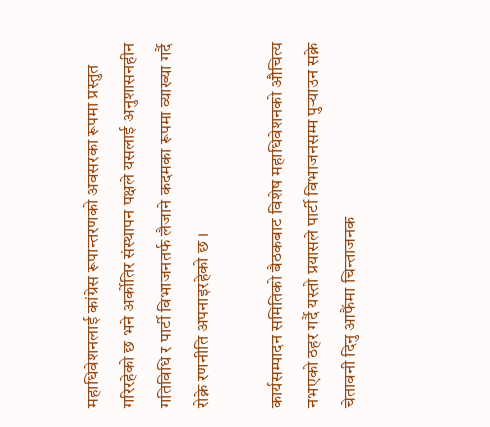महाधिवेशनलाई कांग्रेस रूपान्तरणको अवसरका रूपमा प्रस्तुत गरिरहेको छ भने अर्कोतिर संस्थापन पक्षले यसलाई अनुशासनहीन गतिविधि र पार्टी विभाजनतर्फ लैजाने कदमका रूपमा व्याख्या गर्दै रोक्ने रणनीति अपनाइरहेको छ ।

कार्यसम्पादन समितिको बैठकबाट विशेष महाधिवेशनको औचित्य नभएको ठहर गर्दै यस्तो प्रयासले पार्टी विभाजनसम्म पुर्‍याउन सक्ने चेतावनी दिनु आफैंमा चिन्ताजनक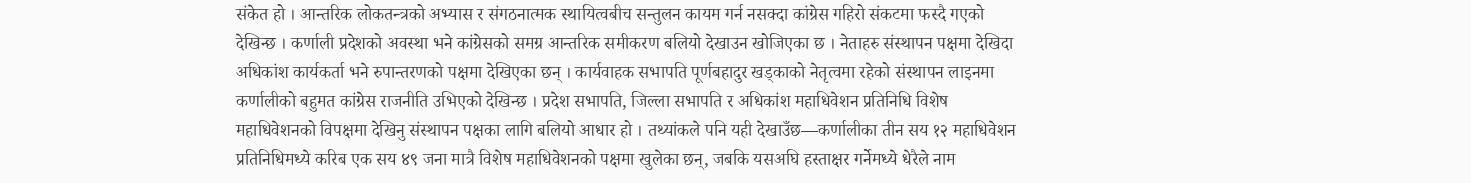संकेत हो । आन्तरिक लोकतन्त्रको अभ्यास र संगठनात्मक स्थायित्वबीच सन्तुलन कायम गर्न नसक्दा कांग्रेस गहिरो संकटमा फस्दै गएको देखिन्छ । कर्णाली प्रदेशको अवस्था भने कांग्रेसको समग्र आन्तरिक समीकरण बलियो देखाउन खोजिएका छ । नेताहरु संस्थापन पक्षमा देखिदा अधिकांश कार्यकर्ता भने रुपान्तरणको पक्षमा देखिएका छन् । कार्यवाहक सभापति पूर्णबहादुर खड्काको नेतृत्वमा रहेको संस्थापन लाइनमा कर्णालीको बहुमत कांग्रेस राजनीति उभिएको देखिन्छ । प्रदेश सभापति, जिल्ला सभापति र अधिकांश महाधिवेशन प्रतिनिधि विशेष महाधिवेशनको विपक्षमा देखिनु संस्थापन पक्षका लागि बलियो आधार हो । तथ्यांकले पनि यही देखाउँछ—कर्णालीका तीन सय १२ महाधिवेशन प्रतिनिधिमध्ये करिब एक सय ४९ जना मात्रै विशेष महाधिवेशनको पक्षमा खुलेका छन्, जबकि यसअघि हस्ताक्षर गर्नेमध्ये धेरैले नाम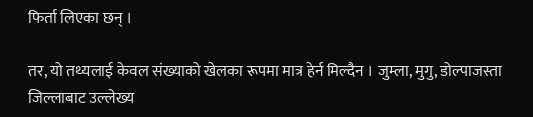फिर्ता लिएका छन् ।

तर, यो तथ्यलाई केवल संख्याको खेलका रूपमा मात्र हेर्न मिल्दैन । जुम्ला, मुगु, डोल्पाजस्ता जिल्लाबाट उल्लेख्य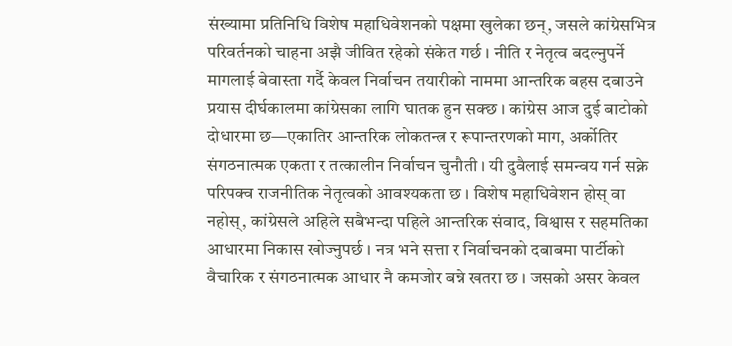संख्यामा प्रतिनिधि विशेष महाधिवेशनको पक्षमा खुलेका छन्, जसले कांग्रेसभित्र परिवर्तनको चाहना अझै जीवित रहेको संकेत गर्छ । नीति र नेतृत्व बदल्नुपर्ने मागलाई बेवास्ता गर्दै केवल निर्वाचन तयारीको नाममा आन्तरिक बहस दबाउने प्रयास दीर्घकालमा कांग्रेसका लागि घातक हुन सक्छ । कांग्रेस आज दुई बाटोको दोधारमा छ—एकातिर आन्तरिक लोकतन्त्र र रूपान्तरणको माग, अर्कोतिर संगठनात्मक एकता र तत्कालीन निर्वाचन चुनौती । यी दुवैलाई समन्वय गर्न सक्ने परिपक्व राजनीतिक नेतृत्वको आवश्यकता छ । विशेष महाधिवेशन होस् वा नहोस्, कांग्रेसले अहिले सबैभन्दा पहिले आन्तरिक संवाद, विश्वास र सहमतिका आधारमा निकास खोज्नुपर्छ । नत्र भने सत्ता र निर्वाचनको दबाबमा पार्टीको वैचारिक र संगठनात्मक आधार नै कमजोर बन्ने खतरा छ । जसको असर केवल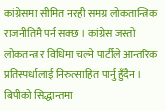कांग्रेसमा सीमित नरही समग्र लोकतान्त्रिक राजनीतिमै पर्न सक्छ । कांग्रेस जस्तो लोकतन्त्र र विधिमा चल्ने पार्टीले आन्तरिक प्रतिस्पर्धालाई निरुत्साहित पार्नु हुँदैन । बिपीको सिद्धान्तमा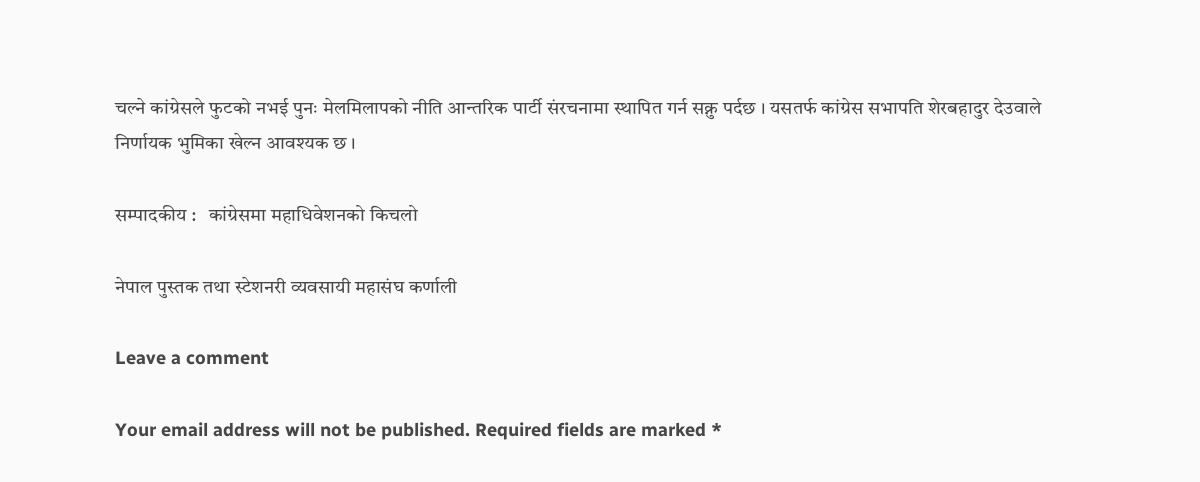चल्ने कांग्रेसले फुटको नभई पुनः मेलमिलापको नीति आन्तरिक पार्टी संरचनामा स्थापित गर्न सक्नु पर्दछ । यसतर्फ कांग्रेस सभापति शेरबहादुर देउवाले निर्णायक भुमिका खेल्न आवश्यक छ ।

सम्पादकीय :   कांग्रेसमा महाधिवेशनको किचलो

नेपाल पुस्तक तथा स्टेशनरी व्यवसायी महासंघ कर्णाली

Leave a comment

Your email address will not be published. Required fields are marked *